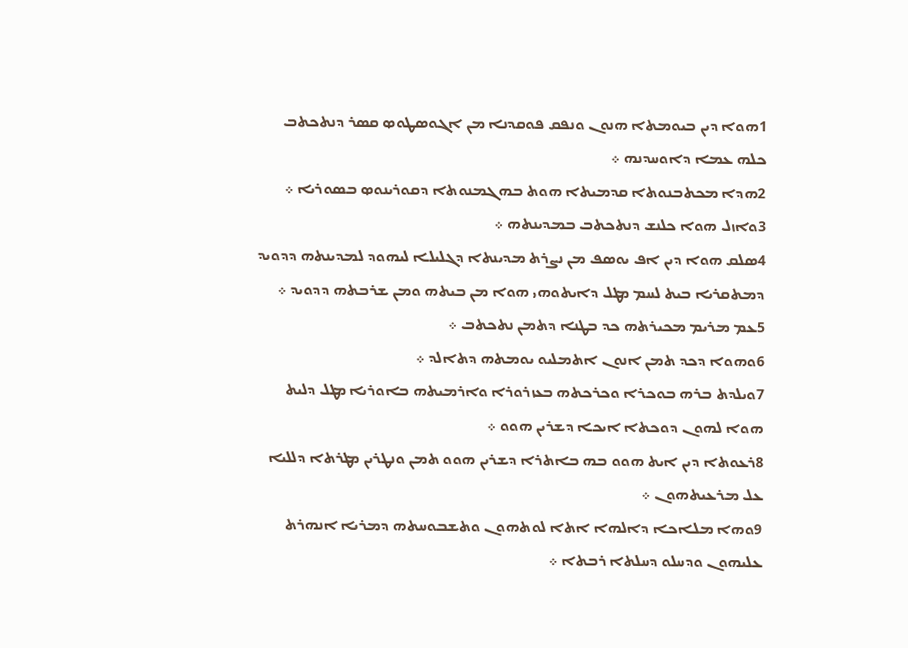1ܗܘܐ ܕܝܢ ܒܝܘܡܬܐ ܗܢܘܢ ܘܢܦܩ ܦܘܩܕܢܐ ܡܢ ܐܓܘܤܛܘܤ ܩܤܪ ܕܢܬܟܬܒ ܟܠܗ ܥܡܐ ܕܐܘܚܕܢܗ ܀
2ܗܕܐ ܡܟܬܒܢܘܬܐ ܩܕܡܝܬܐ ܗܘܬ ܒܗܓܡܢܘܬܐ ܕܩܘܪܝܢܘܤ ܒܤܘܪܝܐ ܀
3ܘܐܙܠ ܗܘܐ ܟܠܢܫ ܕܢܬܟܬܒ ܒܡܕܝܢܬܗ ܀
4ܤܠܩ ܗܘܐ ܕܝܢ ܐܦ ܝܘܤܦ ܡܢ ܢܨܪܬ ܡܕܝܢܬܐ ܕܓܠܝܠܐ ܠܝܗܘܕ ܠܡܕܝܢܬܗ ܕܕܘܝܕ ܕܡܬܩܪܝܐ ܒܝܬ ܠܚܡ ܡܛܠ ܕܐܝܬܘܗܝ ܗܘܐ ܡܢ ܒܝܬܗ ܘܡܢ ܫܪܒܬܗ ܕܕܘܝܕ ܀
5ܥܡ ܡܪܝܡ ܡܟܝܪܬܗ ܟܕ ܒܛܢܐ ܕܬܡܢ ܢܬܟܬܒ ܀
6ܘܗܘܐ ܕܟܕ ܬܡܢ ܐܢܘܢ ܐܬܡܠܝܘ ܝܘܡܬܗ ܕܬܐܠܕ ܀
7ܘܝܠܕܬ ܒܪܗ ܒܘܟܪܐ ܘܟܪܟܬܗ ܒܥܙܪܘܪܐ ܘܐܪܡܝܬܗ ܒܐܘܪܝܐ ܡܛܠ ܕܠܝܬ ܗܘܐ ܠܗܘܢ ܕܘܟܬܐ ܐܝܟܐ ܕܫܪܝܢ ܗܘܘ ܀
8ܪܥܘܬܐ ܕܝܢ ܐܝܬ ܗܘܘ ܒܗ ܒܐܬܪܐ ܕܫܪܝܢ ܗܘܘ ܬܡܢ ܘܢܛܪܝܢ ܡܛܪܬܐ ܕܠܠܝܐ ܥܠ ܡܪܥܝܬܗܘܢ ܀
9ܘܗܐ ܡܠܐܟܐ ܕܐܠܗܐ ܐܬܐ ܠܘܬܗܘܢ ܘܬܫܒܘܚܬܗ ܕܡܪܝܐ ܐܢܗܪܬ ܥܠܝܗܘܢ ܘܕܚܠܘ ܕܚܠܬܐ ܪܒܬܐ ܀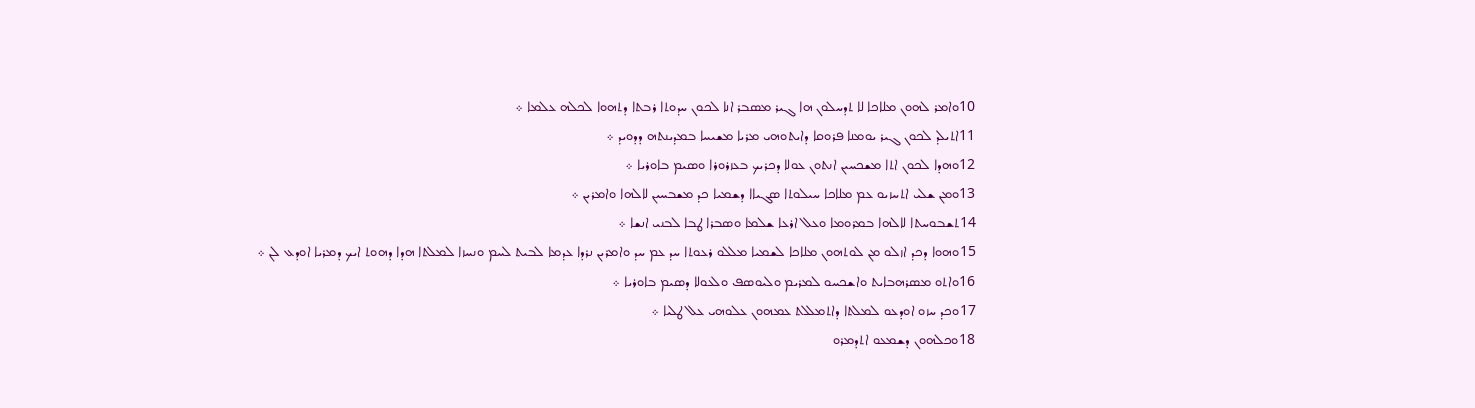10ܘܐܡܪ ܠܗܘܢ ܡܠܐܟܐ ܠܐ ܬܕܚܠܘܢ ܗܐ ܓܝܪ ܡܤܒܪ ܐܢܐ ܠܟܘܢ ܚܕܘܬܐ ܪܒܬܐ ܕܬܗܘܐ ܠܟܠܗ ܥܠܡܐ ܀
11ܐܬܝܠܕ ܠܟܘܢ ܓܝܪ ܝܘܡܢܐ ܦܪܘܩܐ ܕܐܝܬܘܗܝ ܡܪܝܐ ܡܫܝܚܐ ܒܡܕܝܢܬܗ ܕܕܘܝܕ ܀
12ܘܗܕܐ ܠܟܘܢ ܐܬܐ ܡܫܟܚܝܢ ܐܢܬܘܢ ܥܘܠܐ ܕܟܪܝܟ ܒܥܙܪܘܪܐ ܘܤܝܡ ܒܐܘܪܝܐ ܀
13ܘܡܢ ܫܠܝ ܐܬܚܙܝܘ ܥܡ ܡܠܐܟܐ ܚܝܠܘܬܐ ܤܓܝܐܐ ܕܫܡܝܐ ܟܕ ܡܫܒܚܝܢ ܠܐܠܗܐ ܘܐܡܪܝܢ ܀
14ܬܫܒܘܚܬܐ ܠܐܠܗܐ ܒܡܪܘܡܐ ܘܥܠ ܐܪܥܐ ܫܠܡܐ ܘܤܒܪܐ ܛܒܐ ܠܒܢܝ ܐܢܫܐ ܀
15ܘܗܘܐ ܕܟܕ ܐܙܠܘ ܡܢ ܠܘܬܗܘܢ ܡܠܐܟܐ ܠܫܡܝܐ ܡܠܠܘ ܪܥܘܬܐ ܚܕ ܥܡ ܚܕ ܘܐܡܪܝܢ ܢܪܕܐ ܥܕܡܐ ܠܒܝܬ ܠܚܡ ܘܢܚܙܐ ܠܡܠܬܐ ܗܕܐ ܕܗܘܬ ܐܝܟ ܕܡܪܝܐ ܐܘܕܥ ܠܢ ܀
16ܘܐܬܘ ܡܤܪܗܒܐܝܬ ܘܐܫܟܚܘ ܠܡܪܝܡ ܘܠܝܘܤܦ ܘܠܥܘܠܐ ܕܤܝܡ ܒܐܘܪܝܐ ܀
17ܘܟܕ ܚܙܘ ܐܘܕܥܘ ܠܡܠܬܐ ܕܐܬܡܠܠܬ ܥܡܗܘܢ ܥܠܘܗܝ ܥܠ ܛܠܝܐ ܀
18ܘܟܠܗܘܢ ܕܫܡܥܘ ܐܬܕܡܪܘ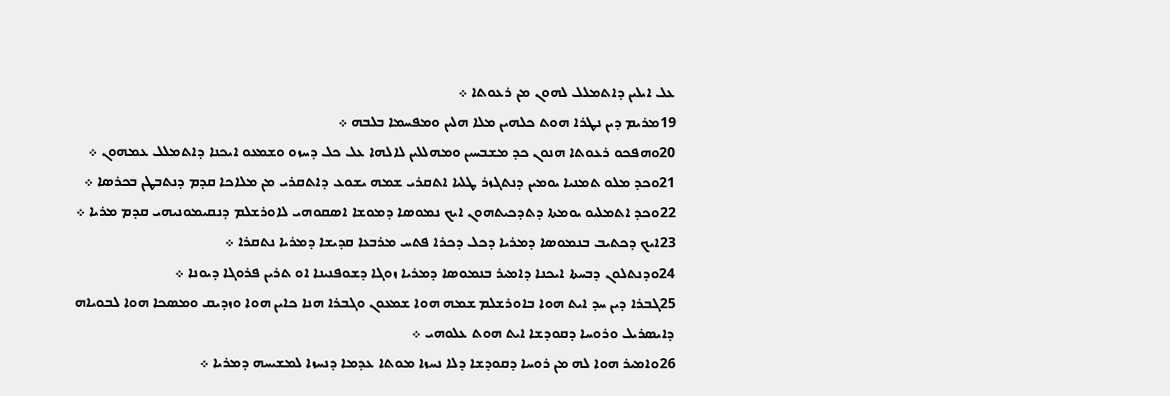ܥܠ ܐܝܠܝܢ ܕܐܬܡܠܠ ܠܗܘܢ ܡܢ ܪܥܘܬܐ ܀
19ܡܪܝܡ ܕܝܢ ܢܛܪܐ ܗܘܬ ܟܠܗܝܢ ܡܠܐ ܗܠܝܢ ܘܡܦܚܡܐ ܒܠܒܗ ܀
20ܘܗܦܟܘ ܪܥܘܬܐ ܗܢܘܢ ܟܕ ܡܫܒܚܝܢ ܘܡܗܠܠܝܢ ܠܐܠܗܐ ܥܠ ܟܠ ܕܚܙܘ ܘܫܡܥܘ ܐܝܟܢܐ ܕܐܬܡܠܠ ܥܡܗܘܢ ܀
21ܘܟܕ ܡܠܘ ܬܡܢܝܐ ܝܘܡܝܢ ܕܢܬܓܙܪ ܛܠܝܐ ܐܬܩܪܝ ܫܡܗ ܝܫܘܥ ܕܐܬܩܪܝ ܡܢ ܡܠܐܟܐ ܩܕܡ ܕܢܬܒܛܢ ܒܟܪܤܐ ܀
22ܘܟܕ ܐܬܡܠܝܘ ܝܘܡܬܐ ܕܬܕܟܝܬܗܘܢ ܐܝܟ ܢܡܘܤܐ ܕܡܘܫܐ ܐܤܩܘܗܝ ܠܐܘܪܫܠܡ ܕܢܩܝܡܘܢܝܗܝ ܩܕܡ ܡܪܝܐ ܀
23ܐܝܟ ܕܟܬܝܒ ܒܢܡܘܤܐ ܕܡܪܝܐ ܕܟܠ ܕܟܪܐ ܦܬܚ ܡܪܒܥܐ ܩܕܝܫܐ ܕܡܪܝܐ ܢܬܩܪܐ ܀
24ܘܕܢܬܠܘܢ ܕܒܚܬܐ ܐܝܟܢܐ ܕܐܡܝܪ ܒܢܡܘܤܐ ܕܡܪܝܐ ܙܘܓܐ ܕܫܘܦܢܝܢܐ ܐܘ ܬܪܝܢ ܦܪܘܓܐ ܕܝܘܢܐ ܀
25ܓܒܪܐ ܕܝܢ ܚܕ ܐܝܬ ܗܘܐ ܒܐܘܪܫܠܡ ܫܡܗ ܗܘܐ ܫܡܥܘܢ ܘܓܒܪܐ ܗܢܐ ܟܐܝܢ ܗܘܐ ܘܙܕܝܩ ܘܡܤܟܐ ܗܘܐ ܠܒܘܝܐܗ ܕܐܝܤܪܝܠ ܘܪܘܚܐ ܕܩܘܕܫܐ ܐܝܬ ܗܘܬ ܥܠܘܗܝ ܀
26ܘܐܡܝܪ ܗܘܐ ܠܗ ܡܢ ܪܘܚܐ ܕܩܘܕܫܐ ܕܠܐ ܢܚܙܐ ܡܘܬܐ ܥܕܡܐ ܕܢܚܙܐ ܠܡܫܝܚܗ ܕܡܪܝܐ ܀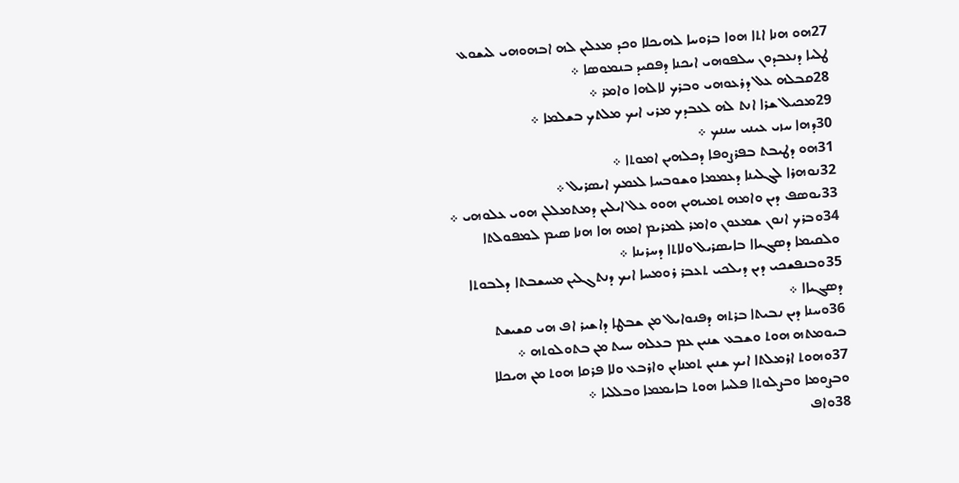27ܗܘ ܗܢܐ ܐܬܐ ܗܘܐ ܒܪܘܚܐ ܠܗܝܟܠܐ ܘܟܕ ܡܥܠܝܢ ܠܗ ܐܒܗܘܗܝ ܠܝܫܘܥ ܛܠܝܐ ܕܢܥܒܕܘܢ ܚܠܦܘܗܝ ܐܝܟܢܐ ܕܦܩܝܕ ܒܢܡܘܤܐ ܀
28ܩܒܠܗ ܥܠ ܕܪܥܘܗܝ ܘܒܪܟ ܠܐܠܗܐ ܘܐܡܪ ܀
29ܡܟܝܠ ܫܪܐ ܐܢܬ ܠܗ ܠܥܒܕܟ ܡܪܝ ܐܝܟ ܡܠܬܟ ܒܫܠܡܐ ܀
30ܕܗܐ ܚܙܝ ܥܝܢܝ ܚܢܢܟ ܀
31ܗܘ ܕܛܝܒܬ ܒܦܪܨܘܦܐ ܕܟܠܗܝܢ ܐܡܘܬܐ ܀
32ܢܘܗܪܐ ܠܓܠܝܢܐ ܕܥܡܡܐ ܘܫܘܒܚܐ ܠܥܡܟ ܐܝܤܪܝܠ ܀
33ܝܘܤܦ ܕܝܢ ܘܐܡܗ ܬܡܝܗܝܢ ܗܘܘ ܥܠ ܐܝܠܝܢ ܕܡܬܡܠܠܢ ܗܘܝ ܥܠܘܗܝ ܀
34ܘܒܪܟ ܐܢܘܢ ܫܡܥܘܢ ܘܐܡܪ ܠܡܪܝܡ ܐܡܗ ܗܐ ܗܢܐ ܤܝܡ ܠܡܦܘܠܬܐ ܘܠܩܝܡܐ ܕܤܓܝܐܐ ܒܐܝܤܪܝܠ ܘܠܐܬܐ ܕܚܪܝܢܐ ܀
35ܘܒܢܦܫܟܝ ܕܝܢ ܕܝܠܟܝ ܬܥܒܪ ܪܘܡܚܐ ܐܝܟ ܕܢܬܓܠܝܢ ܡܚܫܒܬܐ ܕܠܒܘܬܐ ܕܤܓܝܐܐ ܀
36ܘܚܢܐ ܕܝܢ ܢܒܝܬܐ ܒܪܬܗ ܕܦܢܘܐܝܠ ܡܢ ܫܒܛܐ ܕܐܫܝܪ ܐܦ ܗܝ ܩܫܝܫܬ ܒܝܘܡܬܗ ܗܘܬ ܘܫܒܥ ܫܢܝܢ ܥܡ ܒܥܠܗ ܚܝܬ ܡܢ ܒܬܘܠܘܬܗ ܀
37ܘܗܘܬ ܐܪܡܠܬܐ ܐܝܟ ܫܢܝܢ ܬܡܢܐܝܢ ܘܐܪܒܥ ܘܠܐ ܦܪܩܐ ܗܘܬ ܡܢ ܗܝܟܠܐ ܘܒܨܘܡܐ ܘܒܨܠܘܬܐ ܦܠܚܐ ܗܘܬ ܒܐܝܡܡܐ ܘܒܠܠܝܐ ܀
38ܘܐܦ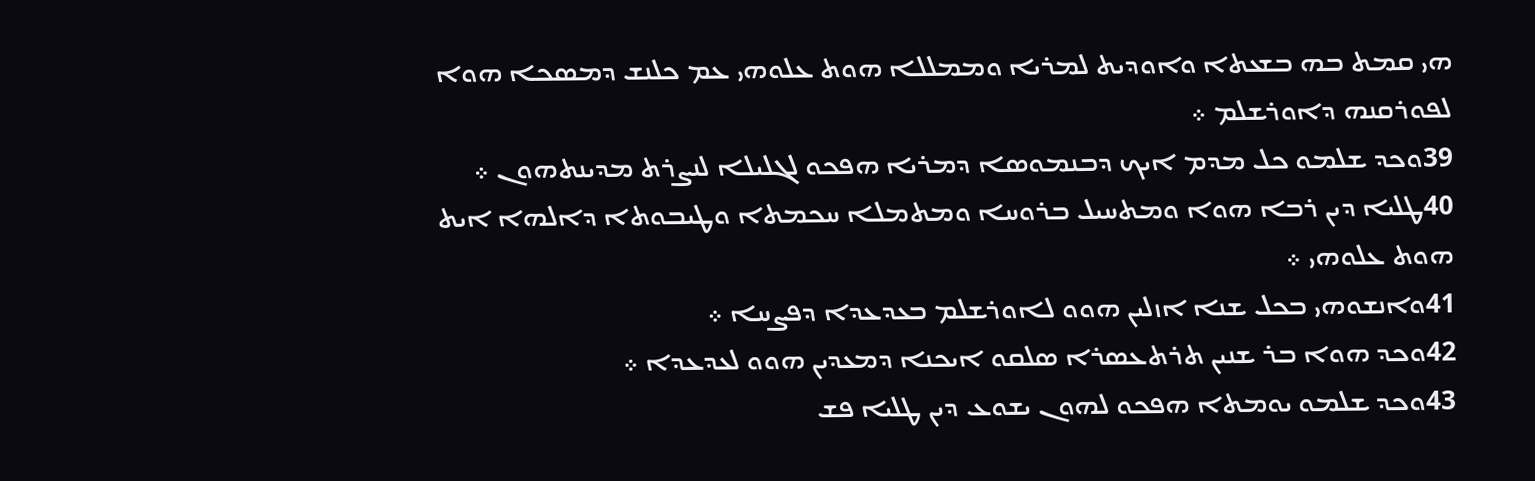ܗܝ ܩܡܬ ܒܗ ܒܫܥܬܐ ܘܐܘܕܝܬ ܠܡܪܝܐ ܘܡܡܠܠܐ ܗܘܬ ܥܠܘܗܝ ܥܡ ܟܠܢܫ ܕܡܤܟܐ ܗܘܐ ܠܦܘܪܩܢܗ ܕܐܘܪܫܠܡ ܀
39ܘܟܕ ܫܠܡܘ ܟܠ ܡܕܡ ܐܝܟ ܕܒܢܡܘܤܐ ܕܡܪܝܐ ܗܦܟܘ ܠܓܠܝܠܐ ܠܢܨܪܬ ܡܕܝܢܬܗܘܢ ܀
40ܛܠܝܐ ܕܝܢ ܪܒܐ ܗܘܐ ܘܡܬܚܝܠ ܒܪܘܚܐ ܘܡܬܡܠܐ ܚܟܡܬܐ ܘܛܝܒܘܬܐ ܕܐܠܗܐ ܐܝܬ ܗܘܬ ܥܠܘܗܝ ܀
41ܘܐܢܫܘܗܝ ܒܟܠ ܫܢܐ ܐܙܠܝܢ ܗܘܘ ܠܐܘܪܫܠܡ ܒܥܕܥܕܐ ܕܦܨܚܐ ܀
42ܘܟܕ ܗܘܐ ܒܪ ܫܢܝܢ ܬܪܬܥܤܪܐ ܤܠܩܘ ܐܝܟܢܐ ܕܡܥܕܝܢ ܗܘܘ ܠܥܕܥܕܐ ܀
43ܘܟܕ ܫܠܡܘ ܝܘܡܬܐ ܗܦܟܘ ܠܗܘܢ ܝܫܘܥ ܕܝܢ ܛܠܝܐ ܦܫ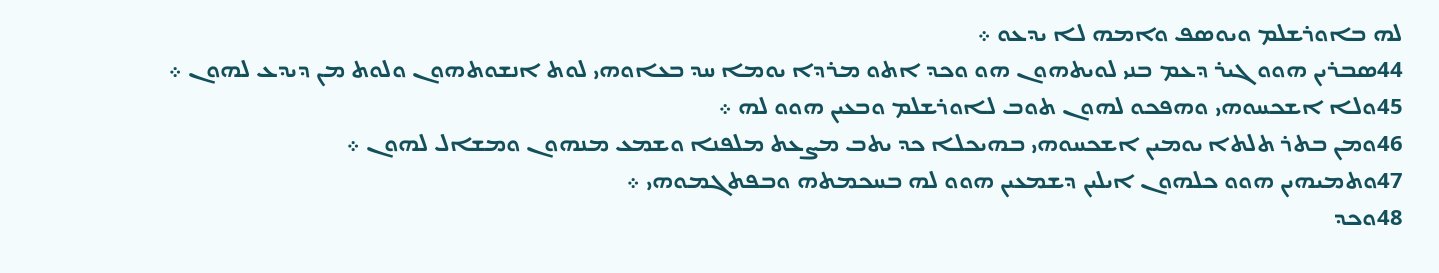ܠܗ ܒܐܘܪܫܠܡ ܘܝܘܤܦ ܘܐܡܗ ܠܐ ܝܕܥܘ ܀
44ܤܒܪܝܢ ܗܘܘ ܓܝܪ ܕܥܡ ܒܢܝ ܠܘܝܬܗܘܢ ܗܘ ܘܟܕ ܐܬܘ ܡܪܕܐ ܝܘܡܐ ܚܕ ܒܥܐܘܗܝ ܠܘܬ ܐܢܫܘܬܗܘܢ ܘܠܘܬ ܡܢ ܕܝܕܥ ܠܗܘܢ ܀
45ܘܠܐ ܐܫܟܚܘܗܝ ܘܗܦܟܘ ܠܗܘܢ ܬܘܒ ܠܐܘܪܫܠܡ ܘܒܥܝܢ ܗܘܘ ܠܗ ܀
46ܘܡܢ ܒܬܪ ܬܠܬܐ ܝܘܡܝܢ ܐܫܟܚܘܗܝ ܒܗܝܟܠܐ ܟܕ ܝܬܒ ܡܨܥܬ ܡܠܦܢܐ ܘܫܡܥ ܡܢܗܘܢ ܘܡܫܐܠ ܠܗܘܢ ܀
47ܘܬܡܝܗܝܢ ܗܘܘ ܟܠܗܘܢ ܐܝܠܝܢ ܕܫܡܥܝܢ ܗܘܘ ܠܗ ܒܚܟܡܬܗ ܘܒܦܬܓܡܘܗܝ ܀
48ܘܟܕ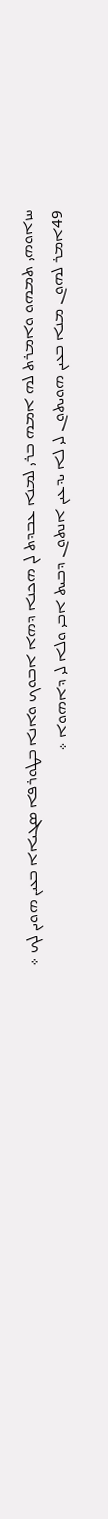ܚܙܐܘܗܝ ܬܡܗܘ ܘܐܡܪܬ ܠܗ ܐܡܗ ܒܪܝ ܠܡܢܐ ܥܒܕܬ ܠܢ ܗܟܢܐ ܕܗܐ ܐܒܘܟ ܘܐܢܐ ܒܛܘܪܦܐ ܤܓܝܐܐ ܒܥܝܢ ܗܘܝܢ ܠܟ ܀
49ܐܡܪ ܠܗܘܢ ܡܢܐ ܒܥܝܢ ܗܘܝܬܘܢ ܠܝ ܠܐ ܝܕܥܝܢ ܐܢܬܘܢ ܕܒܝܬ ܐܒܝ ܘܠܐ ܠܝ ܕܐܗܘܐ ܀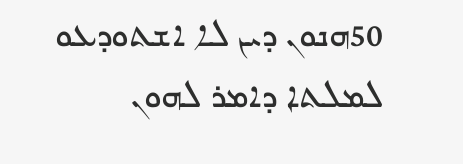50ܗܢܘܢ ܕܝܢ ܠܐ ܐܫܬܘܕܥܘ ܠܡܠܬܐ ܕܐܡܪ ܠܗܘܢ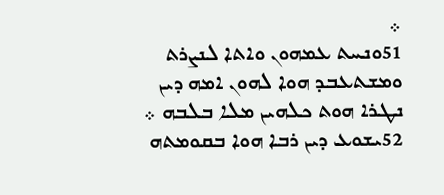܀
51ܘܢܚܬ ܥܡܗܘܢ ܘܐܬܐ ܠܢܨܪܬ ܘܡܫܬܥܒܕ ܗܘܐ ܠܗܘܢ ܐܡܗ ܕܝܢ ܢܛܪܐ ܗܘܬ ܟܠܗܝܢ ܡܠܐ ܒܠܒܗ ܀
52ܝܫܘܥ ܕܝܢ ܪܒܐ ܗܘܐ ܒܩܘܡܬܗ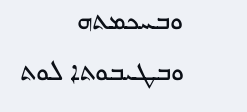ܘܒܚܟܡܬܗ ܘܒܛܝܒܘܬܐ ܠܘܬ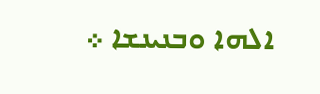ܐܠܗܐ ܘܒܢܝܢܫܐ ܀